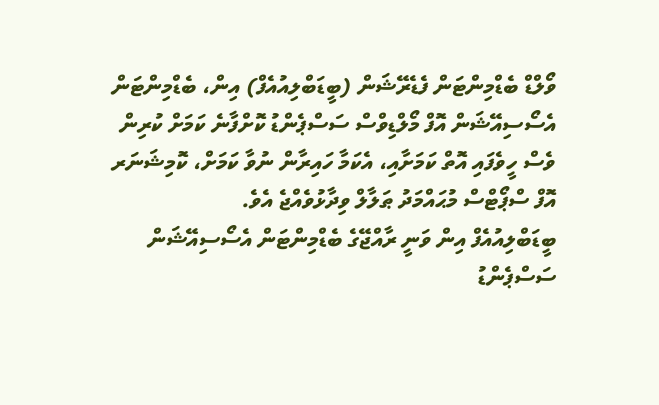ވޯލްޑް ބެޑްމިންޓަން ފެޑެރޭޝަން (ބީޑަބްލިއުއެފް) އިން، ބެޑްމިންޓަން އެސޯސިއޭޝަން އޮފް މޯލްޑިވްސް ސަސްޕެންޑު ކޮށްފާނެ ކަމަށް ކުރިން ވެސް ހީވެފައި އޮތް ކަމަށާއި، އެކަމާ ހައިރާން ނުވާ ކަމަށް، ކޮމިޝަނަރ އޮފް ސްޕޯޓްސް މުޙައްމަދު ޠަލާލް ވިދާޅުވެއްޖެ އެވެ.
ބީޑަބްލިއުއެފް އިން ވަނީ ރާއްޖޭގެ ބެޑްމިންޓަން އެސޯސިއޭޝަން ސަސްޕެންޑު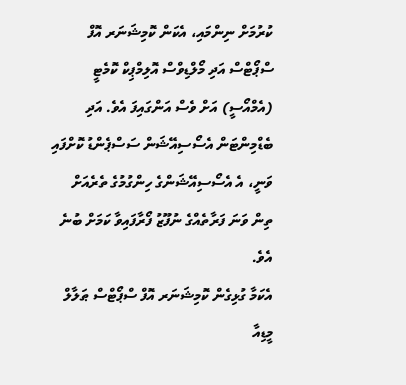ކުރުމަށް ނިންމައި، އެކަން ކޮމިޝަނަރ އޮފް ސްޕޯޓްސް އަދި މޯލްޑިވްސް އޮލިމްޕިކް ކޮމެޓީ (އެމްއޯސީ) އަށް ވެސް އަންގައިފަ އެވެ. އަދި ބެޑްމިންޓަން އެސޯސިއޭޝަން ސަސްޕެންޑު ކޮށްފައި ވަނީ، އެ އެސޯސިއޭޝަންގެ ހިންގުމުގެ ތެރެއަށް ތިން ވަނަ ފަރާތެއްގެ ނުފޫޒު ފޯރާފައިވާ ކަމަށް ބުނެ އެވެ.
އެކަމާ ގުޅިގެން ކޮމިޝަނަރ އޮފް ސްޕޯޓްސް ޠަލާލް މީޑިއާ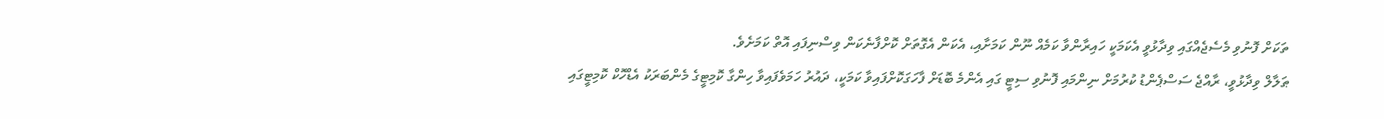ތަކަށް ފޮނުވި މެސެޖެއްގައި ވިދާޅުވީ އެކަމަކީ ހައިރާންވާ ކަމެއް ނޫން ކަމަށާއި، އެކަން އެގޮތަށް ކޮށްފާނެކަން ވިސްނިފައި އޮތް ކަމަށެވެ.
ޠަލާލް ވިދާޅުވީ، ރާއްޖެ ސަސްޕެންޑު ކުރުމަށް ނިންމައި ފޮނުވި ސިޓީ ގައި އެންމެ ބޮޑަށް ފާހަގަކޮށްފައިވާ ކަމަކީ، ދައުރު ހަމަވެފައިވާ ހިންގާ ކޮމިޓީގެ މެންބަރަކު އެޑްހޮކް ކޮމިޓީގައި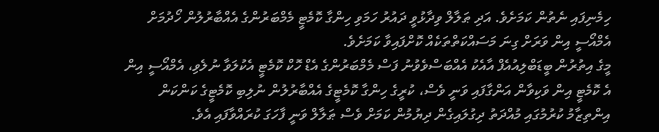ހިމެނިފައި ނެތުން ކަމަށެވެ. އަދި ޠަލާލް ވިދާޅުވީ ދައުރު ހަމަވި ހިންގާ ކޮމެޓީ މެމްބަރުންގެ އެއްބާރުލުން ހޯދުމަށް އެމްއޯސީ އިން ވަރަށް ގިނަ މަސައްކަތްތަކެއް ކޮށްފައިވާ ކަމަށެވެ.
މީގެ އިތުރުން ބީޑަބްލިއުއެފް އާއެކު އެއްބަސްވެވުނު ފަސް މެމްބަރުންގެ އެޑް ހޮކް ކޮމެޓީ އެކުލަވާ ނުލެވި، އެމްއޯސީ އިން އެ ކޮމެޓީ އިން ވަކިވާން އަންގާފައި ވަނީ ވެސް، ކުރީގެ ހިންގާ ކޮމެޓީގެ އެއްބާރުލުން ނުލިބި ކޮމެޓީގެ ކަންކަން އިންތިޒާމު ކުރުމުގައި މުއްދަތު ދިގުލައިގެން ދިޔުމުން ކަމަށް ވެސް ޠަލާލް ވަނީ ފާހަގަ ކުރައްވާފައި އެވެ.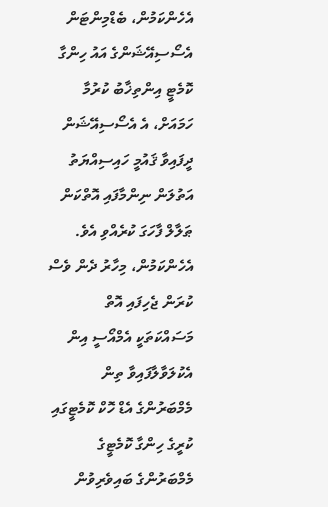އެހެންކަމުން، ބެޑްމިންޓަން އެސޯސިއޭޝަންގެ އައު ހިންގާ ކޮމެޓީ އިންތިޚާބު ކުރުމާ ހަމައަށް، އެ އެސޯސިއޭޝަން ދީފައިވާ ޤައުމީ ހައިސިއްޔަތު އަތުލަން ނިންމާފައި އޮތްކަން ޠަލާލް ފާހަގަ ކުރެއްވި އެވެ. އެހެންކަމުން، މިހާރު ދެން ވެސް ކުރަން ޖެހިފައި އޮތް މަސައްކަތަކީ އެމްއޯސީ އިން އެކުލަވާލާފައިވާ ތިން މެމްބަރުންގެ އެޑް ހޮކް ކޮމެޓީގައި ކުރީގެ ހިންގާ ކޮމެޓީގެ މެމްބަރުންގެ ބައިވެރިވުން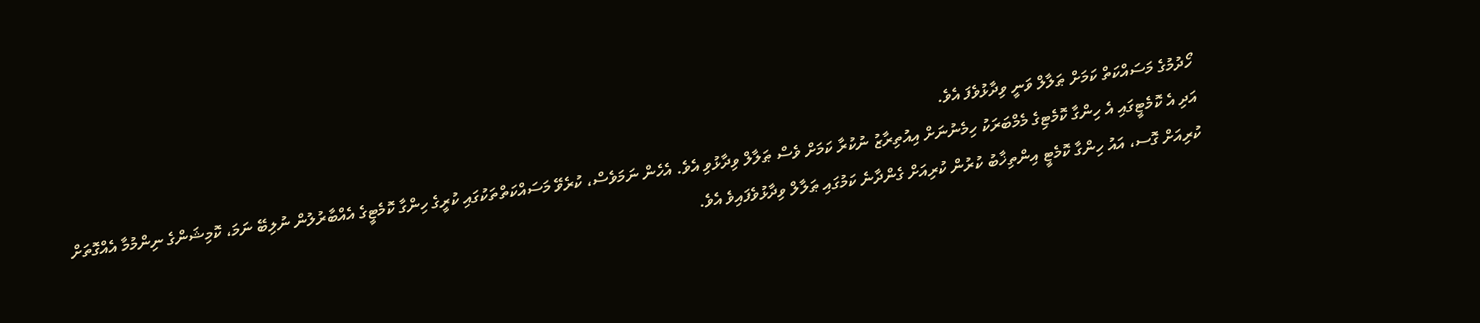ހޯދުމުގެ މަސައްކަތް ކަމަށް ޠަލާލް ވަނީ ވިދާޅުވެފަ އެވެ.
އަދި އެ ކޮމެޓީގައި އެ ހިންގާ ކޮމެޓިގެ މެމްބަރަކު ހިމެނުނަށް އިއުތިރާޒު ނުކުރާ ކަމަށް ވެސް ޠަލާލް ވިދާޅުވި އެވެ. އެހެން ނަމަވެސް، ކުރެވޭ މަސައްކަތްތަކުގައި ކުރީގެ ހިންގާ ކޮމެޓީގެ އެއްބާރުލުން ނުލިބޭ ނަމަ، ކޮމިޝަންގެ ނިންމުމާ އެއްގޮތަށް ކުރިއަށް ގޮސ، އައު ހިންގާ ކޮމެޓީ އިންތިޚާބު ކުރުން ކުރިއަށް ގެންދާނެ ކަމުގައި ޠަލާލް ވިދާޅުވެފައިވެ އެވެ.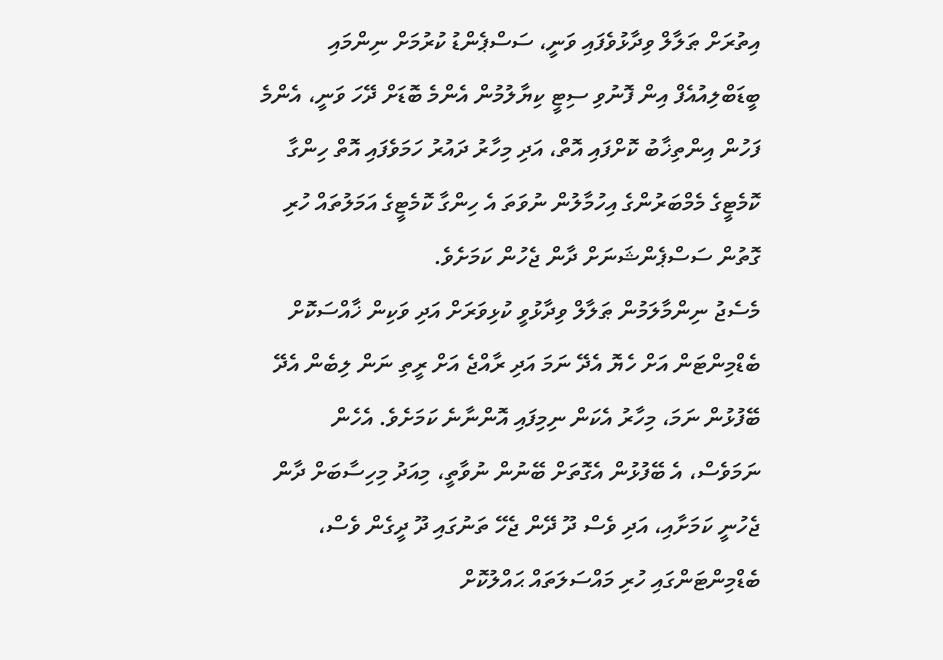އިތުރަށް ޠަލާލް ވިދާޅުވެފައި ވަނީ، ސަސްޕެންޑު ކުރުމަށް ނިންމައި ބީޑަބްލިއުއެފް އިން ފޮނުވި ސިޓީ ކިޔާލުމުން އެންމެ ބޮޑަށް ދޭހަ ވަނީ، އެންމެ ފަހުން އިންތިޚާބު ކޮށްފައި އޮތް، އަދި މިހާރު ދައުރު ހަމަވެފައި އޮތް ހިންގާ ކޮމެޓީގެ މެމްބަރުންގެ އިހުމާލުން ނުވަތަ އެ ހިންގާ ކޮމެޓީގެ އަމަލުތައް ހުރި ގޮތުން ސަސްޕެންޝަނަށް ދާން ޖެހުން ކަމަށެވެ.
މެސެޖު ނިންމާލަމުން ޠަލާލް ވިދާޅުވީ ކުޅިވަރަށް އަދި ވަކިން ޚާއްސަކޮށް ބެޑްމިންޓަން އަށް ހެޔޮ އެދޭ ނަމަ އަދި ރާއްޖެ އަށް ރީތި ނަން ލިބެން އެދޭ ބޭފުޅުން ނަމަ، މިހާރު އެކަން ނިމިފައި އޮންނާނެ ކަމަށެވެ. އެހެން ނަމަވެސް، އެ ބޭފުޅުން އެގޮތަށް ބޭނުން ނުވާތީ، މިއަދު މިހިސާބަށް ދާން ޖެހުނީ ކަމަށާއި، އަދި ވެސް ދޫ ދޭން ޖެހޭ ތަނުގައި ދޫ ދީގެން ވެސް، ބެޑްމިންޓަންގައި ހުރި މައްސަލަތައް ޙައްލުކޮށް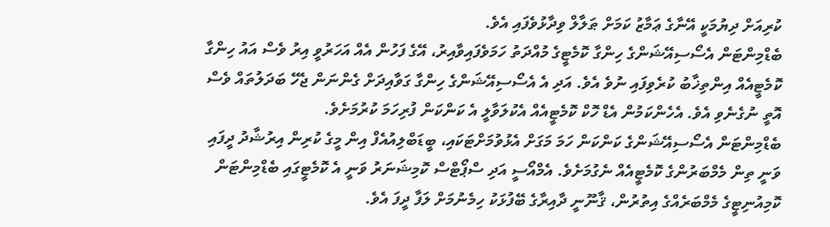ކުރިއަށް ދިޔުމަކީ އޭނާގެ ޢަމާޒު ކަމަށް ޠަލާލް ވިދާޅުވެފައި އެވެ.
ބެޑްމިންޓަން އެސޯސިއޭޝަންގެ ހިންގާ ކޮމެޓީގެ މުއްދަތު ހަމަވެފައިވާއިރު، އޭގެ ފަހުން އެއް އަހަރުވީ އިރު ވެސް އައު ހިންގާ ކޮމެޓީއެއް އިންތިޚާބު ކުރެވިފައި ނުވެ އެވެ. އަދި އެ އެސޯސިއޭޝަންގެ ހިންގާ ގަވާއިދަށް ގެންނަން ޖެހޭ ބަދަލުތައް ވެސް އޮތީ ނުގެނެވި އެވެ. އެހެންކަމުން އެޑް ހޮކް ކޮމެޓީއެއް އެކުލަވާލީ އެ ކަންކަން ފުރިހަމަ ކުރުމަށެވެ.
ބެޑްމިންޓަން އެސޯސިއޭޝަންގެ ކަންކަން ހަމަ މަގަށް އެޅުވުމަށްޓަކައި، ބީޑަބްލިއުއެފް އިން މީގެ ކުރިން އިރުޝާދު ދީފައި ވަނީ ތިން މެމްބަރުންގެ ކޮމެޓީއެއް ނެގުމަށެވެ. އެމްއޯސީ އަދި ސްޕޯޓްސް ކޮމިޝަނަރު ވަނީ އެ ކޮމެޓީގައި ބެޑްމިންޓަން ކޮމިއުނިޓީގެ މެމްބަރެއްގެ އިތުރުން، ޤާނޫނީ ދާއިރާގެ ބޭފުޅަކު ހިމެނުމަށް ލަފާ ދީފަ އެވެ.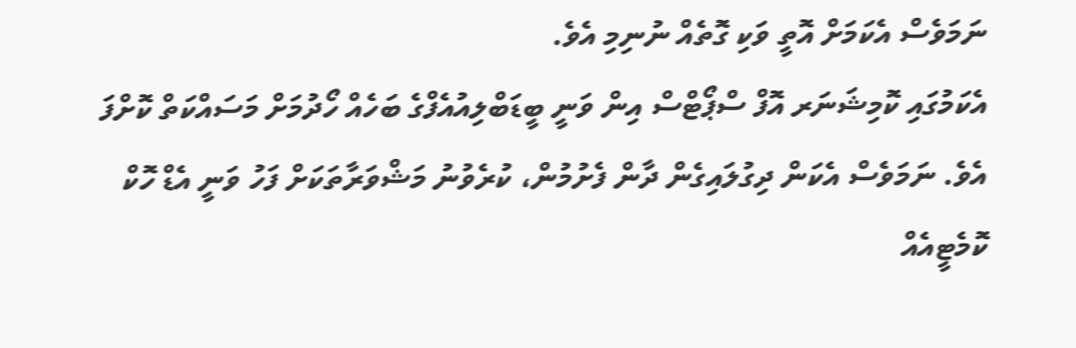ނަމަވެސް އެކަމަށް އޮތީ ވަކި ގޮތެއް ނުނިމި އެވެ.
އެކަމުގައި ކޮމިޝަނަރ އޮފް ސްޕޯޓްސް އިން ވަނީ ބީޑަބްލިއުއެފްގެ ބަހެއް ހޯދުމަށް މަސައްކަތް ކޮށްފަ އެވެ. ނަމަވެސް އެކަން ދިގުލައިގެން ދާން ފެށުމުން، ކުރެވުނު މަޝްވަރާތަކަށް ފަހު ވަނީ އެޑް ހޮކް ކޮމެޓީއެއް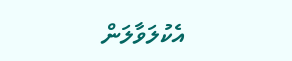އެކުލަވާލަން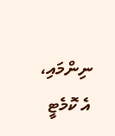ނިންމައި، އެ ކޮމެޓީ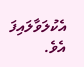އެކުލަވާލައިފަ އެވެ.